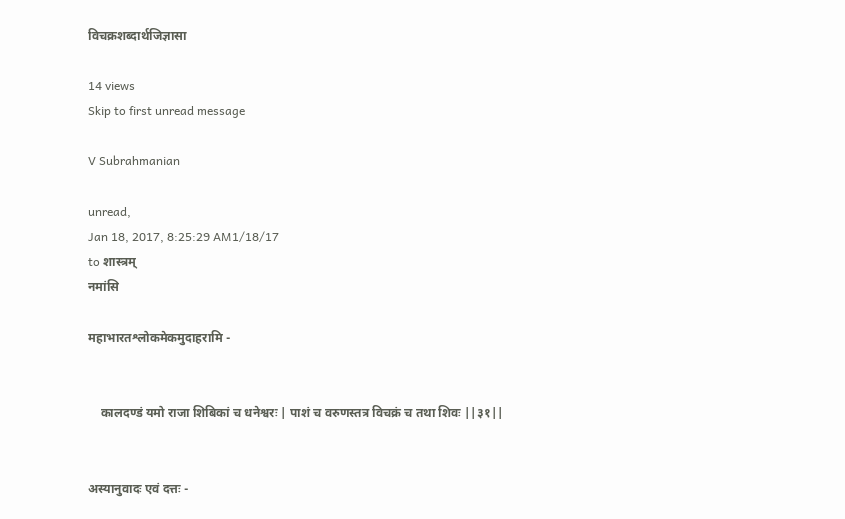विचक्रशब्दार्थजिज्ञासा

14 views
Skip to first unread message

V Subrahmanian

unread,
Jan 18, 2017, 8:25:29 AM1/18/17
to शास्त्रम्
नमांसि

महाभारतश्लोकमेकमुदाहरामि -


    कालदण्डं यमो राजा शिबिकां च धनेश्वरः | पाशं च वरुणस्तत्र विचक्रं च तथा शिवः ||३१||


अस्यानुवादः एवं दत्तः -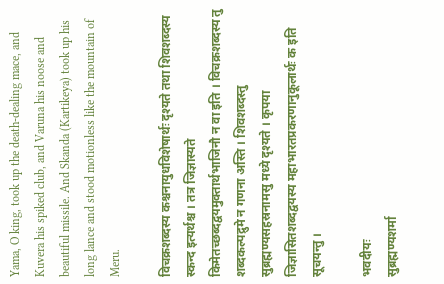Yama, O king, took up the death-dealing mace, and Kuvera his spiked club, and Varuna his noose and beautiful missile. And Skanda (Kartikeya) took up his long lance and stood motionless like the mountain of Meru.

विचक्रशब्दस्य कश्चनायुधविशेषार्थः दृश्यते तथा शिवशब्दस्य स्कन्द इत्यर्थश्च । तत्र जिज्ञास्यते किमेतच्छब्दद्वयमुक्तार्थभाजिनौ न वा इति । विचक्रशब्दस्य तु शब्दकल्पद्रुमे न गणना अस्ति । शिवशब्दस्तु सुब्रह्मण्यसहस्रनामसु मध्ये दृश्यते । कृपया जिज्ञासितशब्दद्वयस्य महाभारतप्रकरणानुकूलार्थः क इति सूचयन्तु ।

भवदीयः
सुब्रह्मण्यशर्मा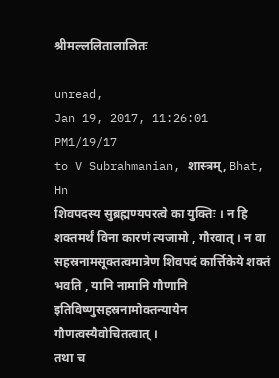श्रीमल्ललितालालितः

unread,
Jan 19, 2017, 11:26:01 PM1/19/17
to V Subrahmanian, शास्त्रम्, Bhat, Hn
शिवपदस्य सुब्रह्मण्यपरत्वे का युक्तिः । न हि शक्तमर्थं विना कारणं त्यजामो , गौरवात् । न वा सहस्रनामसूक्तत्वमात्रेण शिवपदं कार्त्तिकेये शक्तं भवति , यानि नामानि गौणानि इतिविष्णुसहस्रनामोक्तन्यायेन गौणत्वस्यैवोचितत्वात् ।
तथा च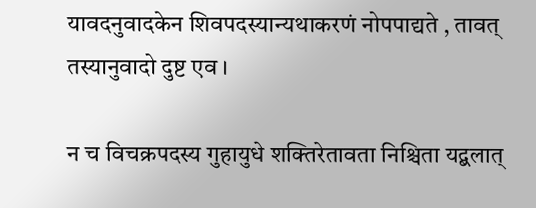यावदनुवादकेन शिवपदस्यान्यथाकरणं नोपपाद्यते , तावत् तस्यानुवादो दुष्ट एव ।

न च विचक्रपदस्य गुहायुधे शक्तिरेतावता निश्चिता यद्बलात्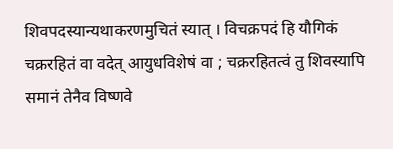शिवपदस्यान्यथाकरणमुचितं स्यात् । विचक्रपदं हि यौगिकं चक्ररहितं वा वदेत् आयुधविशेषं वा ; चक्ररहितत्वं तु शिवस्यापि समानं तेनैव विष्णवे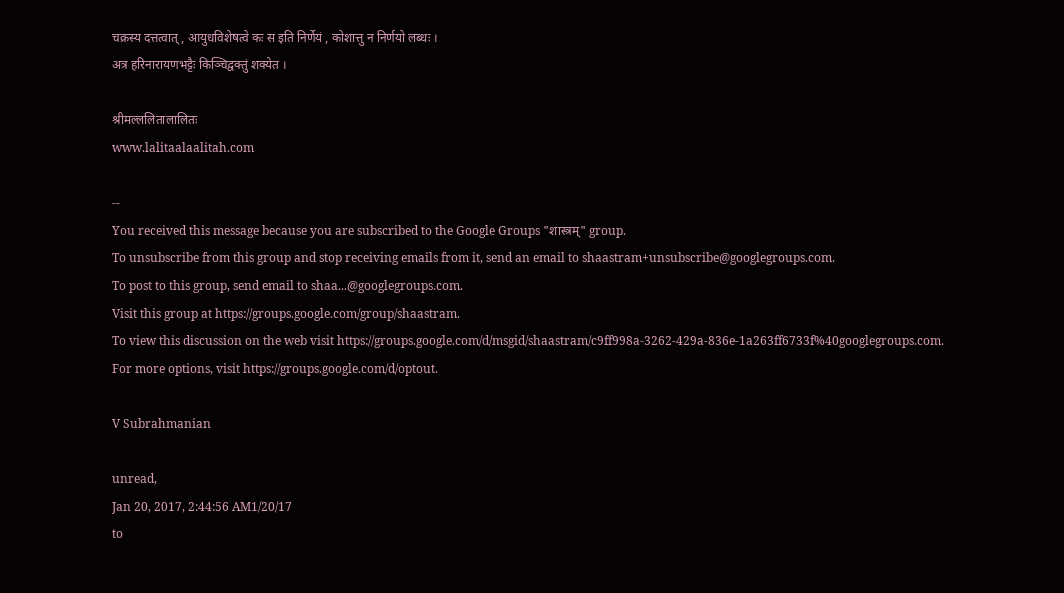चक्रस्य दत्तत्वात् , आयुधविशेषत्वे कः स इति निर्णेयं , कोशात्तु न निर्णयो लब्धः ।
अत्र हरिनारायणभट्टैः किञ्चिद्वक्तुं शक्येत ।

श्रीमल्ललितालालितः
www.lalitaalaalitah.com

--
You received this message because you are subscribed to the Google Groups "शास्त्रम्" group.
To unsubscribe from this group and stop receiving emails from it, send an email to shaastram+unsubscribe@googlegroups.com.
To post to this group, send email to shaa...@googlegroups.com.
Visit this group at https://groups.google.com/group/shaastram.
To view this discussion on the web visit https://groups.google.com/d/msgid/shaastram/c9ff998a-3262-429a-836e-1a263ff6733f%40googlegroups.com.
For more options, visit https://groups.google.com/d/optout.

V Subrahmanian

unread,
Jan 20, 2017, 2:44:56 AM1/20/17
to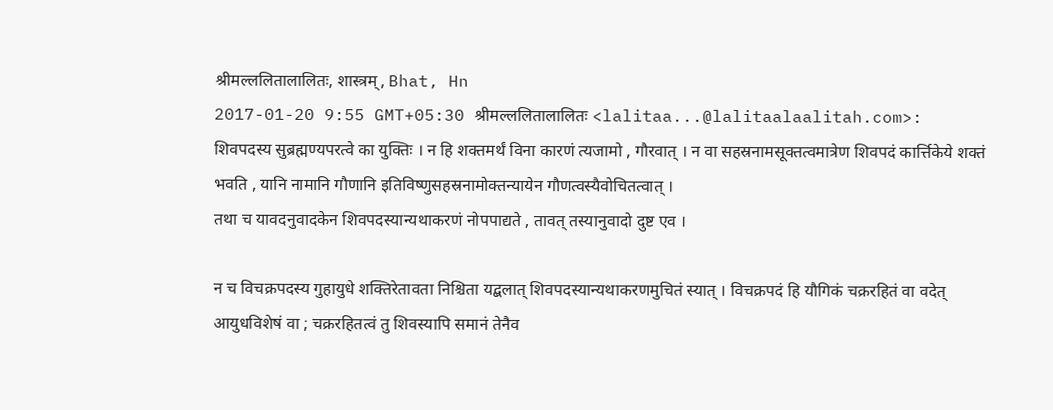श्रीमल्ललितालालितः, शास्त्रम्, Bhat, Hn
2017-01-20 9:55 GMT+05:30 श्रीमल्ललितालालितः <lalitaa...@lalitaalaalitah.com>:
शिवपदस्य सुब्रह्मण्यपरत्वे का युक्तिः । न हि शक्तमर्थं विना कारणं त्यजामो , गौरवात् । न वा सहस्रनामसूक्तत्वमात्रेण शिवपदं कार्त्तिकेये शक्तं भवति , यानि नामानि गौणानि इतिविष्णुसहस्रनामोक्तन्यायेन गौणत्वस्यैवोचितत्वात् ।
तथा च यावदनुवादकेन शिवपदस्यान्यथाकरणं नोपपाद्यते , तावत् तस्यानुवादो दुष्ट एव ।

न च विचक्रपदस्य गुहायुधे शक्तिरेतावता निश्चिता यद्बलात् शिवपदस्यान्यथाकरणमुचितं स्यात् । विचक्रपदं हि यौगिकं चक्ररहितं वा वदेत् आयुधविशेषं वा ; चक्ररहितत्वं तु शिवस्यापि समानं तेनैव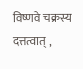विष्णवे चक्रस्य दत्तत्वात् ,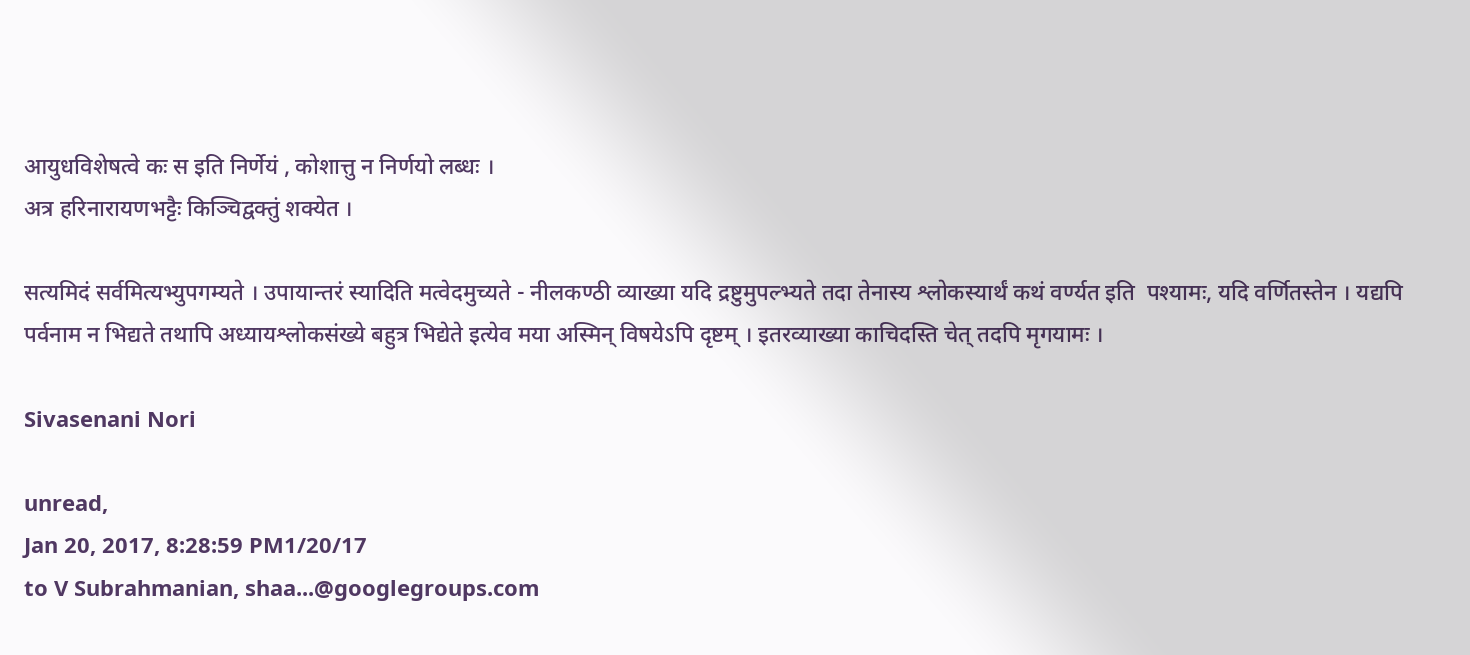आयुधविशेषत्वे कः स इति निर्णेयं , कोशात्तु न निर्णयो लब्धः ।
अत्र हरिनारायणभट्टैः किञ्चिद्वक्तुं शक्येत ।

सत्यमिदं सर्वमित्यभ्युपगम्यते । उपायान्तरं स्यादिति मत्वेदमुच्यते - नीलकण्ठी व्याख्या यदि द्रष्टुमुपल्भ्यते तदा तेनास्य श्लोकस्यार्थं कथं वर्ण्यत इति  पश्यामः, यदि वर्णितस्तेन । यद्यपि पर्वनाम न भिद्यते तथापि अध्यायश्लोकसंख्ये बहुत्र भिद्येते इत्येव मया अस्मिन् विषयेऽपि दृष्टम् । इतरव्याख्या काचिदस्ति चेत् तदपि मृगयामः ।

Sivasenani Nori

unread,
Jan 20, 2017, 8:28:59 PM1/20/17
to V Subrahmanian, shaa...@googlegroups.com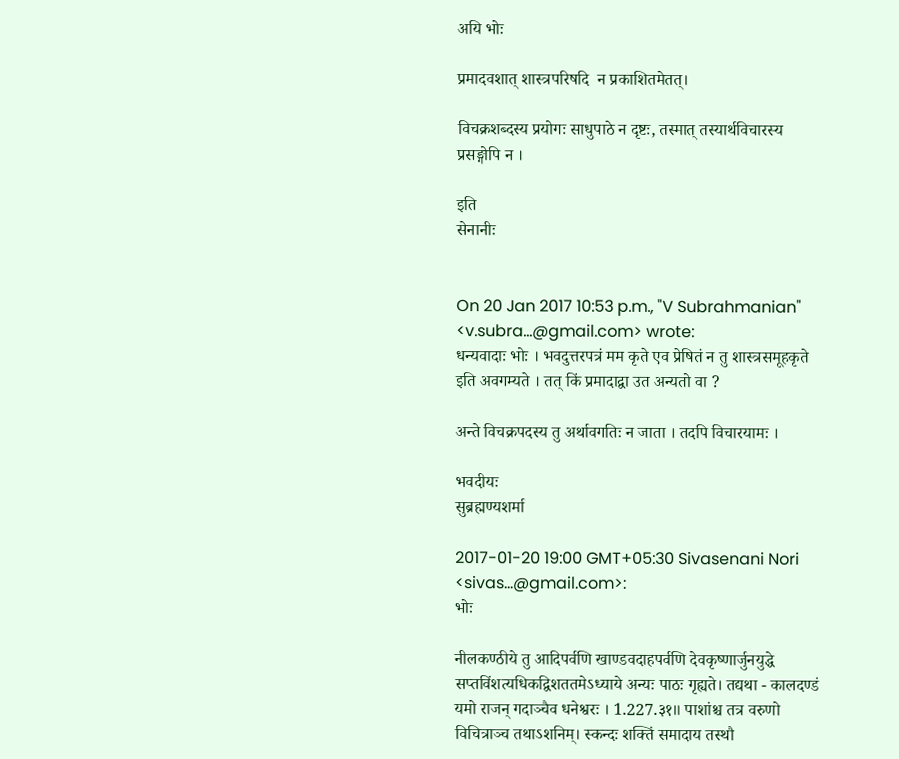अयि भोः

प्रमादवशात् शास्त्रपरिषदि  न प्रकाशितमेतत्।

विचक्रशब्दस्य प्रयोगः साधुपाठे न दृष्टः, तस्मात् तस्यार्थविचारस्य प्रसङ्गोपि न ।

इति
सेनानीः


On 20 Jan 2017 10:53 p.m., "V Subrahmanian" <v.subra...@gmail.com> wrote:
धन्यवादाः भोः । भवदुत्तरपत्रं मम कृते एव प्रेषितं न तु शास्त्रसमूहकृते इति अवगम्यते । तत् किं प्रमादाद्वा उत अन्यतो वा ?

अन्ते विचक्रपदस्य तु अर्थावगतिः न जाता । तदपि विचारयामः ।

भवदीयः
सुब्रह्मण्यशर्मा

2017-01-20 19:00 GMT+05:30 Sivasenani Nori <sivas...@gmail.com>:
भोः

नीलकण्ठीये तु आदिपर्वणि खाण्डवदाहपर्वणि देवकृष्णार्जुनयुद्धे सप्तविंशत्यधिकद्विशततमेऽध्याये अन्यः पाठः गृह्यते। तद्यथा - कालदण्डं यमो राजन् गदाञ्चैव धनेश्वरः । 1.227.३१॥ पाशांश्च तत्र वरुणो विचित्राञ्च तथाऽशनिम्। स्कन्दः शक्तिं समादाय तस्थौ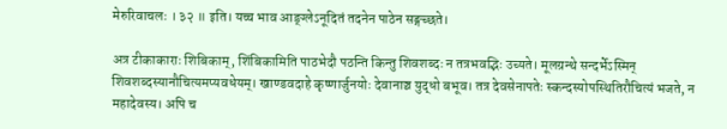मेरुरिवाचलः । ३२ ॥ इति। यच्च भाव आङ्ग्लेऽनूदितं तदनेन पाठेन सङ्गच्छते।

अत्र टीकाकाराः शिबिकाम्, शिंबिकामिति पाठभेदौ पठन्ति किन्तु शिवशब्दः न तत्रभवद्भिः उच्यते। मूलग्रन्थे सन्दर्भेऽस्मिन् शिवशब्दस्यानौचित्यमप्यवधेयम्। खाण्डवदाहे कृष्णार्जुनयोः देवानाञ्च युद्धो बभूव। तत्र देवसेनापतेः स्कन्दस्योपस्थितिरौचित्यं भजते, न महादेवस्य। अपि च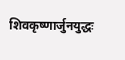शिवकृष्णार्जुनयुद्धः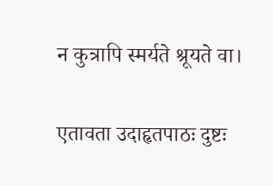न कुत्रापि स्मर्यते श्रूयते वा।

एतावता उदाहृतपाठः दुष्टः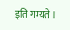इति गम्यते ।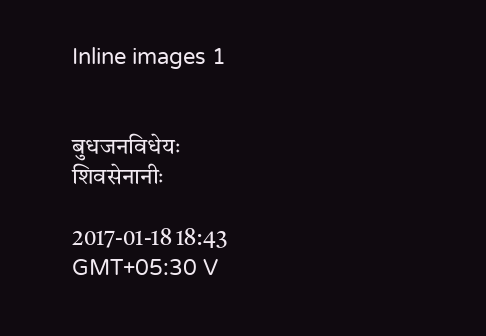Inline images 1


बुधजनविधेयः
शिवसेनानीः

2017-01-18 18:43 GMT+05:30 V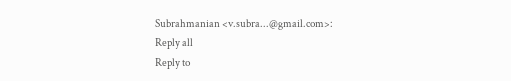Subrahmanian <v.subra...@gmail.com>:
Reply all
Reply to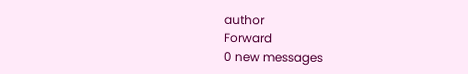author
Forward
0 new messages